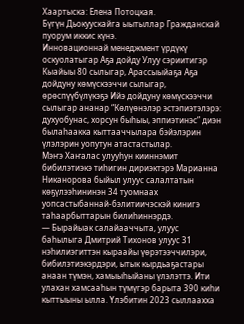Хаартыска: Елена Потоцкая.
Бүгүн Дьокуускайга ыытыллар Гражданскай пуорум иккис күнэ.
Инновационнай менеджмент үрдүкү оскуолатыгар Аҕа дойду Улуу сэриитигэр Кыайыы 80 сылыгар, Арассыыйаҕа Аҕа дойдуну көмүскээччи сылыгар, өрөспүүбүлүкэҕэ Ийэ дойдуну көмүскээччи сылыгар ананар “Көлүөнэлэр эстэпиэтэлэрэ: духуобунас, хорсун быһыы, эппиэтинэс” диэн былаһаакка кыттааччылара бэйэлэрин үлэлэрин уопутун атастастылар.
Мэҥэ Хаҥалас улууһун кииннэмит бибилэтиэкэ тиһигин дириэктэрэ Марианна Никанорова быйыл улуус салалтатын көҕүлээһининэн 34 туомнаах уопсастыбаннай-бэлитиичэскэй кинигэ таһаарбыттарын билиһиннэрдэ.
— Бырайыак салайааччыта, улуус баһылыга Дмитрий Тихонов улуус 31 нэһилиэгиттэн кыраайы үөрэтээччилэри, бибилэтиэкэрдэри, ытык кырдьаҕастары анаан түмэн, хамыыһыйаны үлэлэттэ. Ити улахан хамсааһын түмүгэр барыта 390 киһи кыттыыны ылла. Үлэбитин 2023 сыллаахха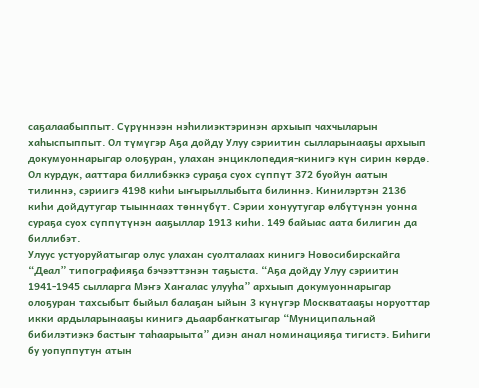саҕалаабыппыт. Сүрүннээн нэһилиэктэринэн архыып чахчыларын хаһыспыппыт. Ол түмүгэр Аҕа дойду Улуу сэриитин сылларынааҕы архыып докумуоннарыгар олоҕуран, улахан энциклопедия-кинигэ күн сирин көрдө. Ол курдук, ааттара биллибэккэ сураҕа суох сүппүт 372 буойун аатын тилиннэ, сэриигэ 4198 киһи ыҥырыллыбыта билиннэ. Кинилэртэн 2136 киһи дойдутугар тыыннаах төннүбүт. Сэрии хонуутугар өлбүтүнэн уонна сураҕа суох сүппүтүнэн ааҕыллар 1913 киһи. 149 байыас аата билигин да биллибэт.
Улуус устуоруйатыгар олус улахан суолталаах кинигэ Новосибирскайга “Деал” типографияҕа бэчээттэнэн таҕыста. “Аҕа дойду Улуу сэриитин 1941-1945 сылларга Мэҥэ Хаҥалас улууһа” архыып докумуоннарыгар олоҕуран тахсыбыт быйыл балаҕан ыйын 3 күнүгэр Москватааҕы норуоттар икки ардыларынааҕы кинигэ дьаарбаҥкатыгар “Муниципальнай бибилэтиэкэ бастыҥ таһаарыыта” диэн анал номинацияҕа тигистэ. Биһиги бу уопуппутун атын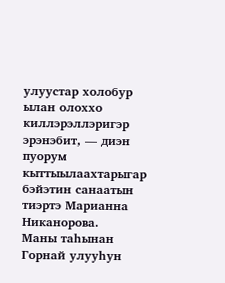улуустар холобур ылан олоххо киллэрэллэригэр эрэнэбит, — диэн пуорум кыттыылаахтарыгар бэйэтин санаатын тиэртэ Марианна Никанорова.
Маны таһынан Горнай улууһун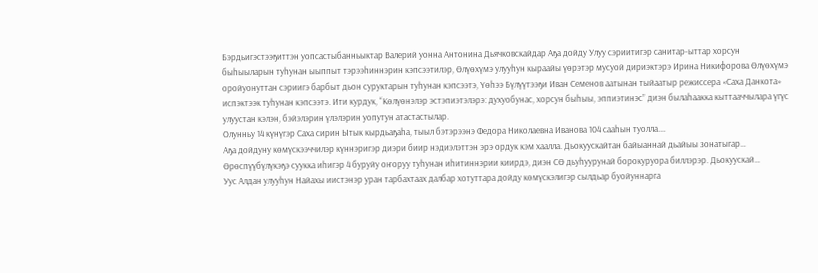Бэрдьигэстээҕиттэн уопсастыбанньыктар Валерий уонна Антонина Дьячковскайдар Аҕа дойду Улуу сэриитигэр санитар-ыттар хорсун быһыыларын туһунан ыыппыт тэрээһиннэрин кэпсээтилэр, Өлүөхүмэ улууһун кыраайы үөрэтэр мусуой дириэктэрэ Ирина Никифорова Өлүөхүмэ оройуонуттан сэриигэ барбыт дьон суруктарын туһунан кэпсээтэ, Үөһээ Бүлүүтээҕи Иван Семенов аатынан тыйаатыр режиссера «Саха Данкота» испэктээк туһунан кэпсээтэ. Ити курдук, “Көлүөнэлэр эстэпиэтэлэрэ: духуобунас, хорсун быһыы, эппиэтинэс” диэн былаһаакка кыттааччылара үгүс улуустан кэлэн, бэйэлэрин үлэлэрин уопутун атастастылар.
Олунньу 14 күнүгэр Саха сирин Ытык кырдьаҕаһа, тыыл бэтэрээнэ Федора Николаевна Иванова 104 сааһын туолла.…
Аҕа дойдуну көмүскээччилэр күннэригэр диэри биир нэдиэлэттэн эрэ ордук кэм хаалла. Дьокуускайтан байыаннай дьайыы зонатыгар…
Өрөспүүбүлүкэҕэ суукка иһигэр 4 буруйу оҥоруу туһунан иһитиннэрии киирдэ, диэн СӨ дьуһуурунай борокуруора биллэрэр. Дьокуускай…
Уус Алдан улууһун Найахы иистэнэр уран тарбахтаах далбар хотуттара дойду көмүскэлигэр сылдьар буойуннарга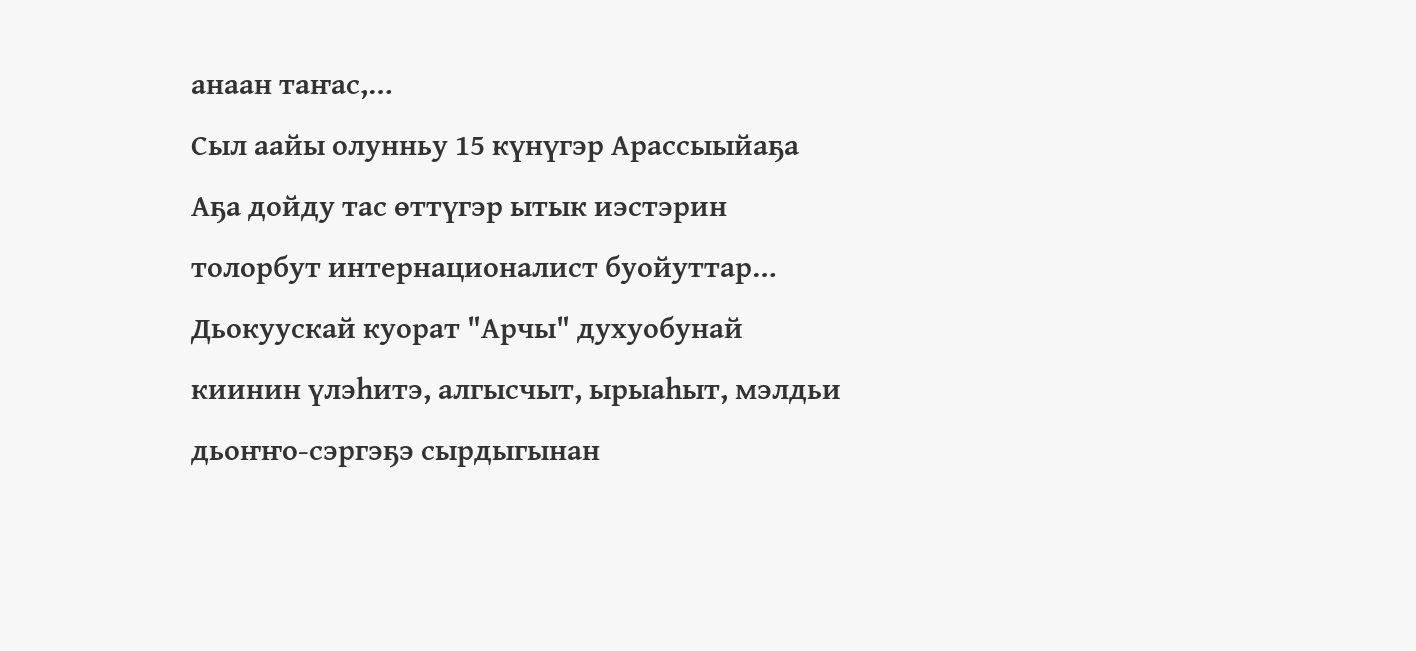анаан таҥас,…
Сыл аайы олунньу 15 күнүгэр Арассыыйаҕа Аҕа дойду тас өттүгэр ытык иэстэрин толорбут интернационалист буойуттар…
Дьокуускай куорат "Арчы" духуобунай киинин үлэһитэ, алгысчыт, ырыаһыт, мэлдьи дьоҥҥо-сэргэҕэ сырдыгынан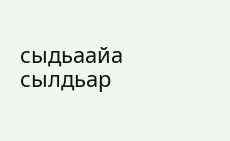сыдьаайа сылдьар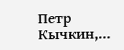Петр Кычкин,…